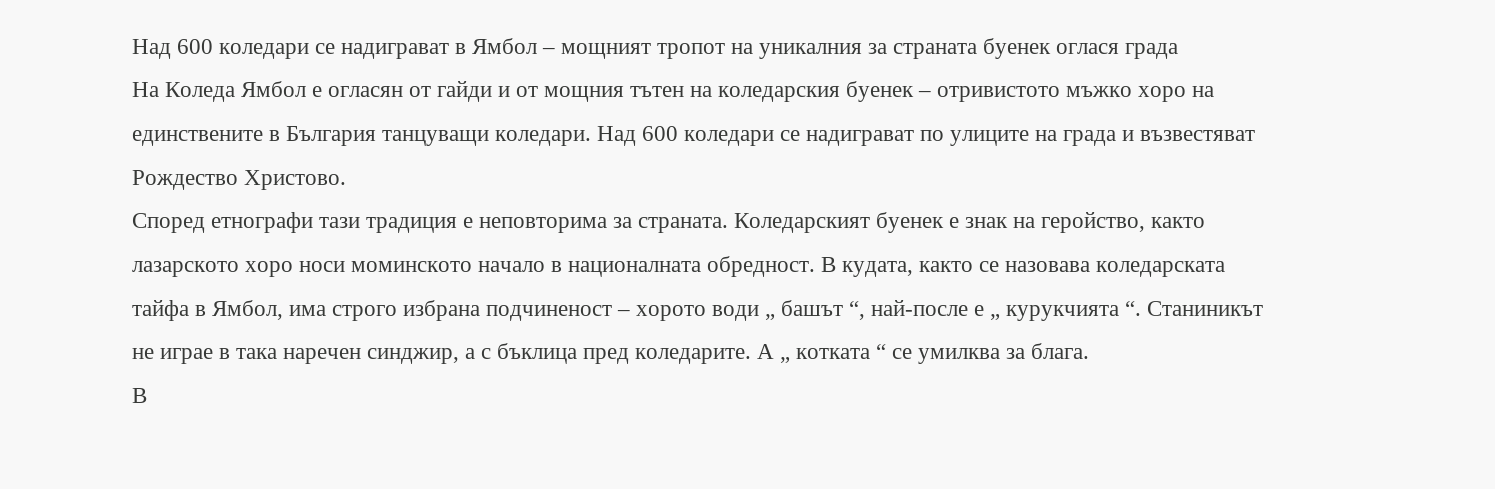Над 600 коледари се надиграват в Ямбол – мощният тропот на уникалния за страната буенек оглася града
На Коледа Ямбол е огласян от гайди и от мощния тътен на коледарския буенек – отривистото мъжко хоро на единствените в България танцуващи коледари. Над 600 коледари се надиграват по улиците на града и възвестяват Рождество Христово.
Според етнографи тази традиция е неповторима за страната. Коледарският буенек е знак на геройство, както лазарското хоро носи моминското начало в националната обредност. В кудата, както се назовава коледарската тайфа в Ямбол, има строго избрана подчиненост – хорото води „ башът “, най-после е „ курукчията “. Станиникът не играе в така наречен синджир, а с бъклица пред коледарите. А „ котката “ се умилква за блага.
В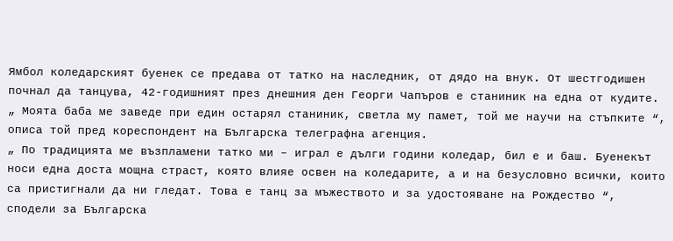Ямбол коледарският буенек се предава от татко на наследник, от дядо на внук. От шестгодишен почнал да танцува, 42-годишният през днешния ден Георги Чапъров е станиник на една от кудите. „ Моята баба ме заведе при един остарял станиник, светла му памет, той ме научи на стъпките “, описа той пред кореспондент на Българска телеграфна агенция.
„ По традицията ме възпламени татко ми – играл е дълги години коледар, бил е и баш. Буенекът носи една доста мощна страст, която влияе освен на коледарите, а и на безусловно всички, които са пристигнали да ни гледат. Това е танц за мъжеството и за удостояване на Рождество “, сподели за Българска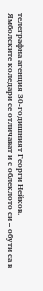телеграфна агенция 30-годишният Георги Нейков.
Ямболските коледари се отличават и с облеклото си – обути са в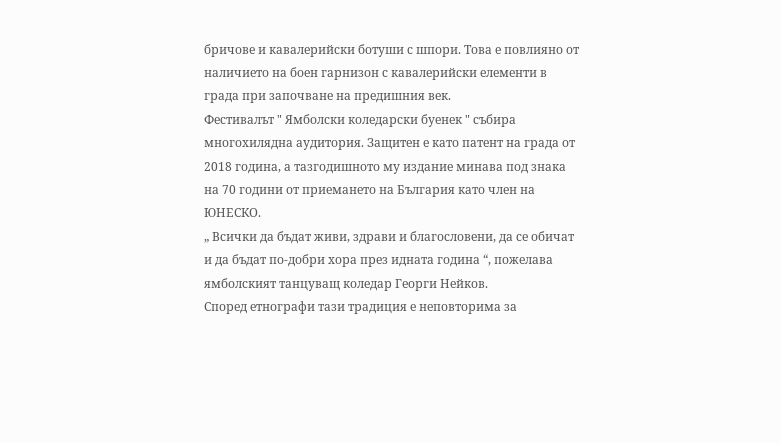бричове и кавалерийски ботуши с шпори. Това е повлияно от наличието на боен гарнизон с кавалерийски елементи в града при започване на предишния век.
Фестивалът " Ямболски коледарски буенек " събира многохилядна аудитория. Защитен е като патент на града от 2018 година, а тазгодишното му издание минава под знака на 70 години от приемането на България като член на ЮНЕСКО.
„ Всички да бъдат живи, здрави и благословени, да се обичат и да бъдат по-добри хора през идната година “, пожелава ямболският танцуващ коледар Георги Нейков.
Според етнографи тази традиция е неповторима за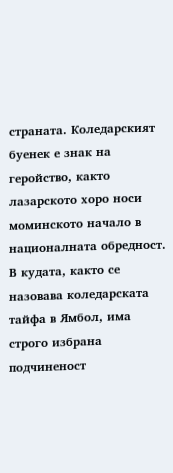страната. Коледарският буенек е знак на геройство, както лазарското хоро носи моминското начало в националната обредност. В кудата, както се назовава коледарската тайфа в Ямбол, има строго избрана подчиненост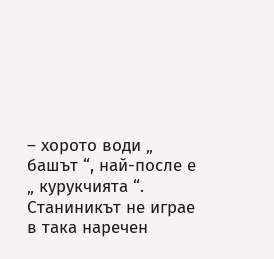– хорото води „ башът “, най-после е „ курукчията “. Станиникът не играе в така наречен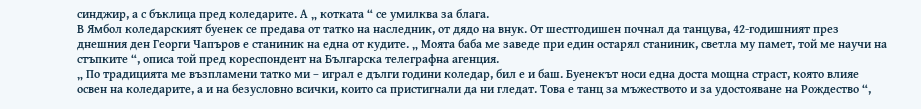синджир, а с бъклица пред коледарите. А „ котката “ се умилква за блага.
В Ямбол коледарският буенек се предава от татко на наследник, от дядо на внук. От шестгодишен почнал да танцува, 42-годишният през днешния ден Георги Чапъров е станиник на една от кудите. „ Моята баба ме заведе при един остарял станиник, светла му памет, той ме научи на стъпките “, описа той пред кореспондент на Българска телеграфна агенция.
„ По традицията ме възпламени татко ми – играл е дълги години коледар, бил е и баш. Буенекът носи една доста мощна страст, която влияе освен на коледарите, а и на безусловно всички, които са пристигнали да ни гледат. Това е танц за мъжеството и за удостояване на Рождество “,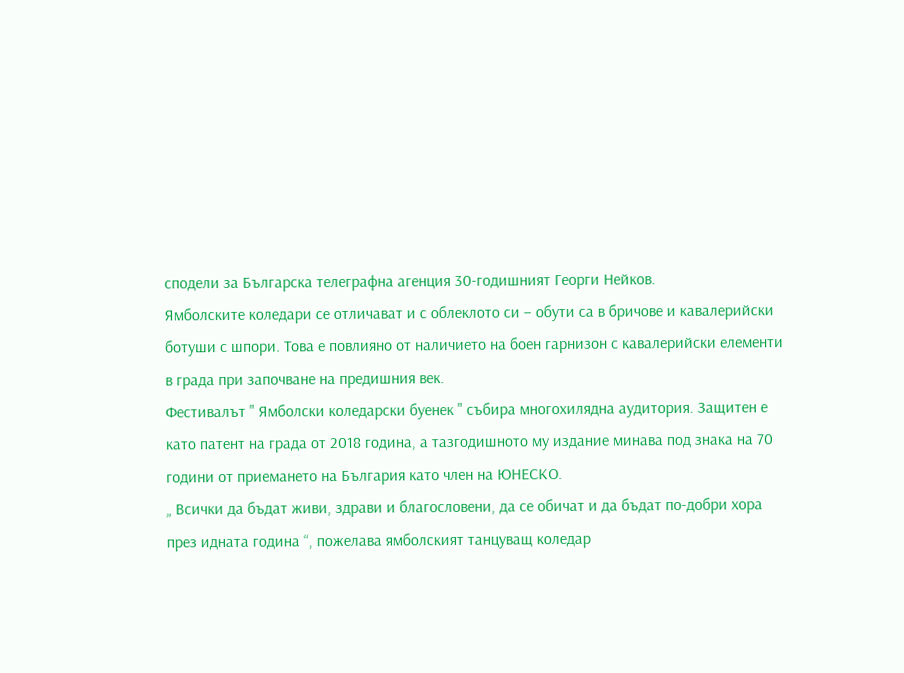сподели за Българска телеграфна агенция 30-годишният Георги Нейков.
Ямболските коледари се отличават и с облеклото си – обути са в бричове и кавалерийски ботуши с шпори. Това е повлияно от наличието на боен гарнизон с кавалерийски елементи в града при започване на предишния век.
Фестивалът " Ямболски коледарски буенек " събира многохилядна аудитория. Защитен е като патент на града от 2018 година, а тазгодишното му издание минава под знака на 70 години от приемането на България като член на ЮНЕСКО.
„ Всички да бъдат живи, здрави и благословени, да се обичат и да бъдат по-добри хора през идната година “, пожелава ямболският танцуващ коледар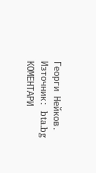Георги Нейков.
Източник: bta.bg
КОМЕНТАРИ